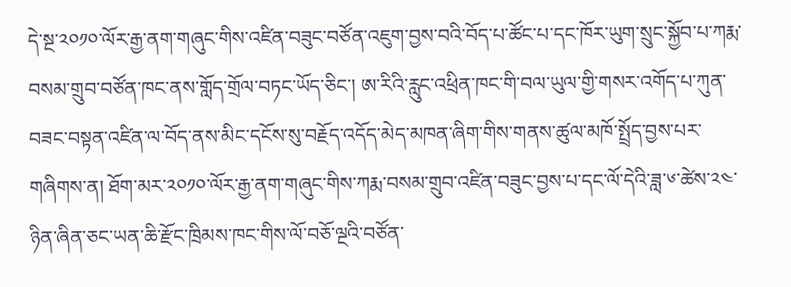དེ་སྔ་༢༠༡༠་ལོར་རྒྱ་ནག་གཞུང་གིས་འཛིན་བཟུང་བཙོན་འཇུག་བྱས་བའི་བོད་པ་ཚོང་པ་དང་ཁོར་ཡུག་སྲུང་སྐྱོབ་པ་ཀརྨ་བསམ་གྲུབ་བཙོན་ཁང་ནས་གློད་གྲོལ་བཏང་ཡོད་ཅིང་། ཨ་རིའི་རླུང་འཕྲིན་ཁང་གི་བལ་ཡུལ་གྱི་གསར་འགོད་པ་ཀུན་བཟང་བསྟན་འཛིན་ལ་བོད་ནས་མིང་དངོས་སུ་བརྗོད་འདོད་མེད་མཁན་ཞིག་གིས་གནས་ཚུལ་མཁོ་སྤྲོད་བྱས་པར་གཞིགས་ན། ཐོག་མར་༢༠༡༠་ལོར་རྒྱ་ནག་གཞུང་གིས་ཀརྨ་བསམ་གྲུབ་འཛིན་བཟུང་བྱས་པ་དང་ལོ་དེའི་ཟླ་༦་ཚེས་༢༤་ཉིན་ཞིན་ཅང་ཡན་ཆི་རྫོང་ཁྲིམས་ཁང་གིས་ལོ་བཅོ་ལྔའི་བཙོན་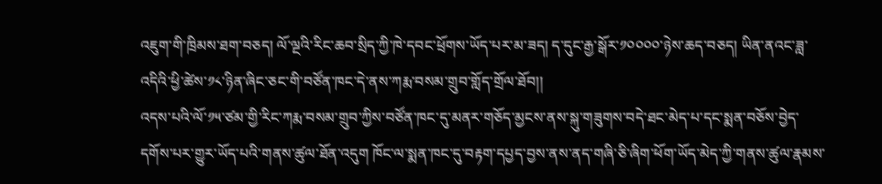འཇུག་གི་ཁྲིམས་ཐག་བཅད། ལོ་ལྔའི་རིང་ཆབ་སྲིད་ཀྱི་ཁེ་དབང་ཕྲོགས་ཡོད་པར་མ་ཟད། ད་དུང་རྒྱ་སྒོར་༡༠༠༠༠་ཉེས་ཆད་བཅད། ཡིན་ནའང་ཟླ་འདིའི་ཕྱི་ཚེས་༡༨་ཉིན་ཞིང་ཅང་གི་བཙོན་ཁང་དེ་ནས་ཀརྨ་བསམ་གྲུབ་གློད་གྲོལ་ཐོབ།།
འདས་པའི་ལོ་༡༥་ཙམ་གྱི་རིང་ཀརྨ་བསམ་གྲུབ་ཀྱིས་བཙོན་ཁང་དུ་མནར་གཅོད་མྱངས་ནས་སྐུ་གཟུགས་བདེ་ཐང་མེད་པ་དང་སྨན་བཅོས་བྱེད་དགོས་པར་གྱུར་ཡོད་པའི་གནས་ཚུལ་ཐོན་འདུག ཁོང་ལ་སྨན་ཁང་དུ་བརྟག་དཔྱད་བྱས་ནས་ནད་གཞི་ཅི་ཞིག་ཕོག་ཡོད་མེད་ཀྱི་གནས་ཚུལ་རྣམས་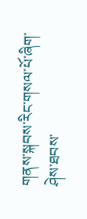གནས་སྐབས་རིང་གསལ་པོ་ཞིག་ཤེས་ཐབས་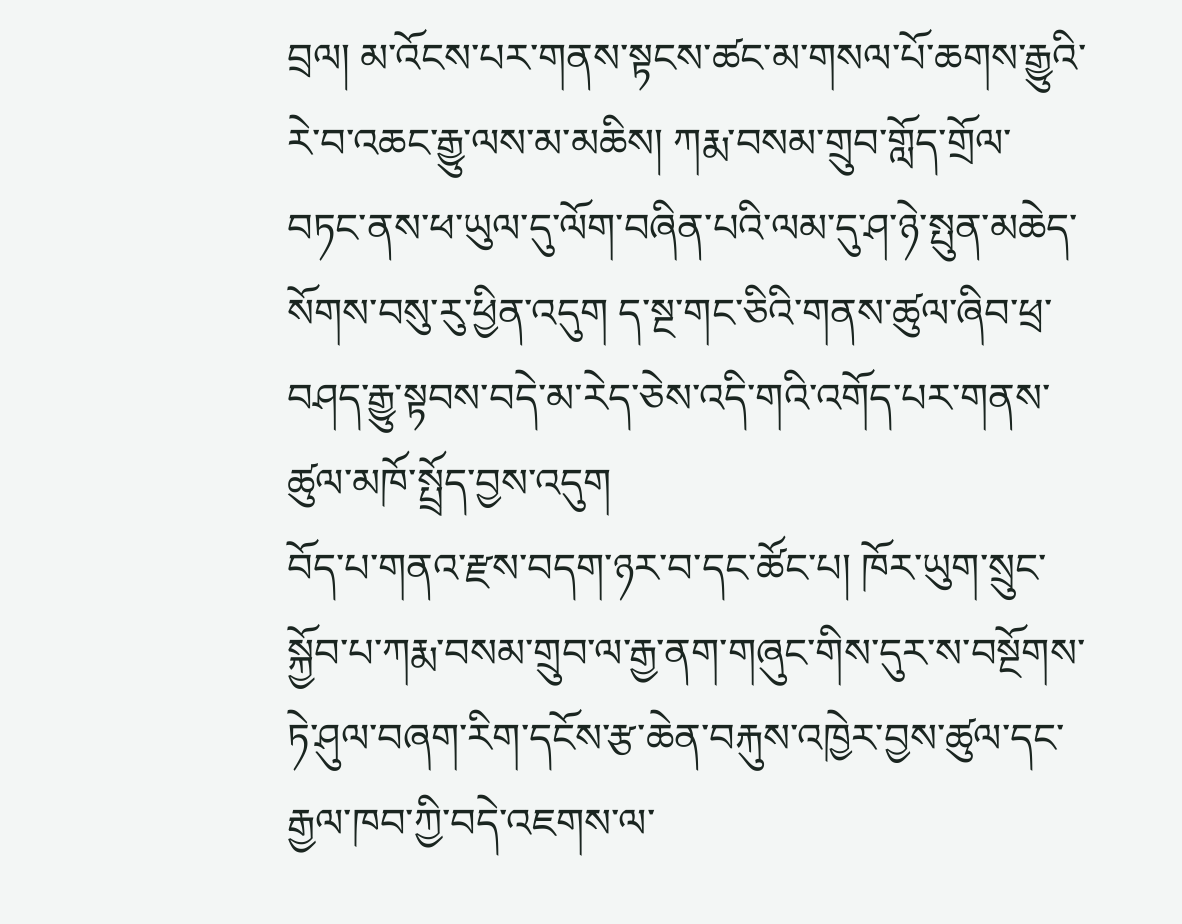བྲལ། མ་འོངས་པར་གནས་སྟངས་ཚང་མ་གསལ་པོ་ཆགས་རྒྱུའི་རེ་བ་འཆང་རྒྱུ་ལས་མ་མཆིས། ཀརྨ་བསམ་གྲུབ་གློད་གྲོལ་བཏང་ནས་ཕ་ཡུལ་དུ་ལོག་བཞིན་པའི་ལམ་དུ་ཤ་ཉེ་སྤུན་མཆེད་སོགས་བསུ་རུ་ཕྱིན་འདུག ད་སྔ་གང་ཅིའི་གནས་ཚུལ་ཞིབ་ཕྲ་བཤད་རྒྱུ་སྟབས་བདེ་མ་རེད་ཅེས་འདི་གའི་འགོད་པར་གནས་ཚུལ་མཁོ་སྤྲོད་བྱས་འདུག
བོད་པ་གནའ་རྫས་བདག་ཉར་བ་དང་ཚོང་པ། ཁོར་ཡུག་སྲུང་སྐྱོབ་པ་ཀརྨ་བསམ་གྲུབ་ལ་རྒྱ་ནག་གཞུང་གིས་དུར་ས་བསྔོགས་ཏེ་ཤུལ་བཞག་རིག་དངོས་རྩ་ཆེན་བརྐུས་འཁྱེར་བྱས་ཚུལ་དང་རྒྱལ་ཁབ་ཀྱི་བདེ་འཇགས་ལ་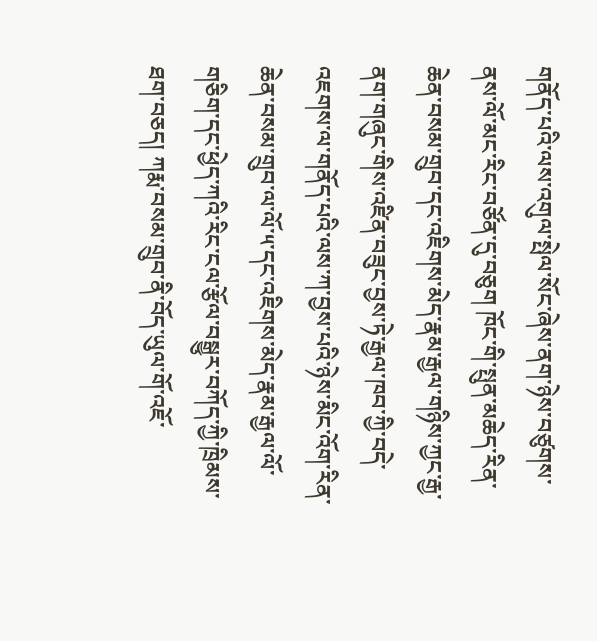གནོད་པའི་ལས་འགུལ་སྤེལ་སོང་ཞེས་ནག་ཉེས་བཙུགས་ནས་ལོ་མང་རིང་བཙོན་དུ་བཅུག ཁོང་གི་སྤུན་མཆེད་རིན་ཆེན་བསམ་གྲུབ་དང་འཇིགས་མེད་རྣམ་རྒྱལ་གཉིས་ཀྱང་རྒྱ་ནག་གཞུང་གིས་འཛིན་བཟུང་བྱས་ཏེ་རྒྱལ་ཁབ་ཀྱི་བདེ་འཇགས་ལ་གནོད་པའི་ལས་ཀ་བྱས་པའི་ཉེས་མིང་འོག་རིན་ཆེན་བསམ་གྲུབ་ལ་ལོ་༥་དང་འཇིགས་མེད་རྣམ་རྒྱལ་ལོ་གཅིག་དང་ཕྱེད་ཀའི་རིང་ངལ་རྩོལ་བསྒྱུར་བཀོད་ཀྱི་ཁྲིམས་ཐག་བཅད། ཀརྨ་བསམ་གྲུབ་ནི་བོད་ཡུལ་གོ་འཇོ་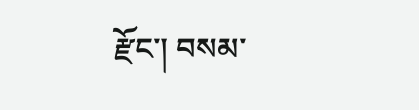རྫོང་། བསམ་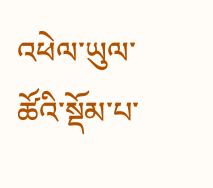འཕེལ་ཡུལ་ཚོའི་སྡོམ་པ་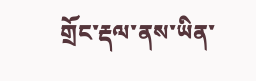གྲོང་རྡལ་ནས་ཡིན་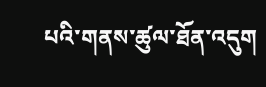པའི་གནས་ཚུལ་ཐོན་འདུག